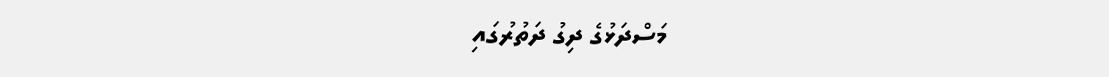މަސްދަޅުގެ ދިގު ދަތުރުގައި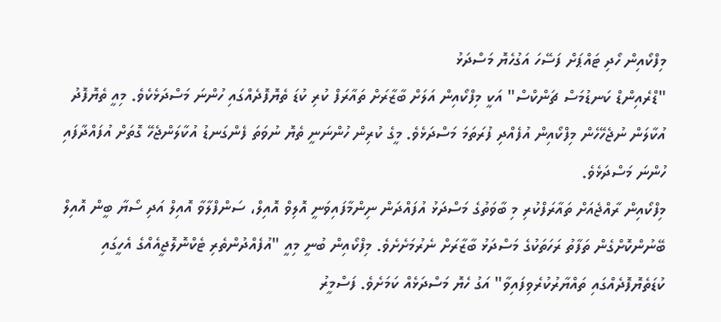މިފްކޯއިން ހޯދި ޓައްޕަށް ފަސޭހަ އަގުހެޔޮ މަސްދަޅު
"ޑްރެއިންޑް ކަނޑުމަސް ޗަންކްސް" އަކީ މިފްކޯއިން އަލަށް ބާޒާރަށް ތައާރަފް ކުރި ކުޑަ ތެޔޮފޮދެއްގައި ހުންނަ މަސްދަޅެކެވެ. މިއީ ތެޔޮފޮދު އުކާލަން ނުޖެހޭހެން މިފްކޯއިން އުފެއްދި ފުރަތަމަ މަސްދަޅެވެ. މީގެ ކުރިން ހުންނަނީ ތެޔޮ ނުވަތަ ފެންގަނޑު އުކާލަންޖެހޭ ގޮތަށް އުފައްދާފައި ހުންނަ މަސްދަޅެވެ.
މިފްކޯއިން ރާއްޖެއަށް ތައާރަފްކުރި މި ބާވަތުގެ މަސްދަޅު އުފައްދަން ނިންމާފައިވަނީ އޮލިވް އޮއިލް، ސަންފްލާވާ އޮއިލް އަދި ސޯޔާ ބީން އޮއިލް ބޭނުންކޮށްގެން ތަފާތު ރަހަތަކުގެ މަސްދަޅު ބާޒާރަށް ނެރުމަށެށެވެ. މިފްކޯއިން ބުނީ މިއީ "އުފެއްދުންތެރި ޓެކްނޮލޮޖީއެއްގެ އެހީގައި ކުޑަތެޔޮފޮދެއްގައި ތައްޔާރުކުރެވިފައިވާ" އަގު ހެޔޮ މަސްދަޅެއް ކަމަށެވެ. ފަސްމީރު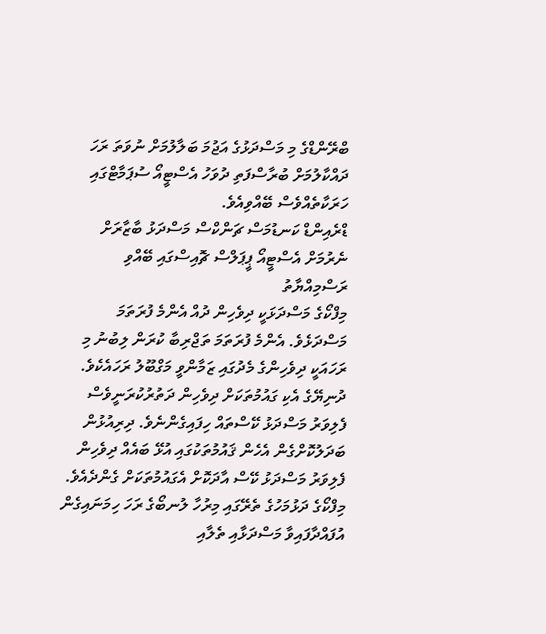ބްރޭންޑްގެ މި މަސްދަޅުގެ އަޖުމަ ބަލާލުމަށް ނުވަތަ ރަހަ ދައްކާލުމަށް ބުރާސްފަތި ދުވަހު އެސްޓީއޯ ސުޕަމާޓްގައި ހަރަކާތެއްވެސް ބޭއްވިއެވެ.
ޑްރެއިންޑް ކަނޑުމަސް ޗަންކްސް މަސްދަޅު ބާޒާރަށް ނެރުމަށް އެސްޓީއޯ ޕީޕަލްސް ޗޮއިސްގައި ބޭއްވި ރަސްމިއްޔާތު
މިފްކޯގެ މަސްދަޅަކީ ދިވެހިން ދުއް އެންމެ ފުރަތަމަ މަސްދަޅެވެ. އެންމެ ފުރަތަމަ ތަޖްރިބާ ކުރަން ލިބުނު މި ރަހައަކީ ދިވެހިންގެ މެދުގައި ޒަމާންވީ މަގްބޫލު ރަހައެކެވެ. ދުނިޔޭގެ އެކި ގައުމުތަކަށް ދިވެހިން ދަތުރުކުރަނީވެސް ފެލިވަރު މަސްދަޅު ކޭސްތައް ހިފައިގެންނެވެ. ދިރިއުޅުން ބަދަލުކޮށްގެން އެހެން ޤައުމުތަކުގައި އުޅޭ ބައެއް ދިވެހިން ފެލިވަރު މަސްދަޅު ކޭސް އާދަކޮށް އެގައުމުތަކަށް ގެންދެއެވެ. މިފްކޯގެ ދަޅުމަހުގެ ތެރޭގައި މިރުހާ ލުނބޯގެ ރަހަ ހިމަނައިގެން އުފައްދާފައިވާ މަސްދަޅާއި ތެލާއި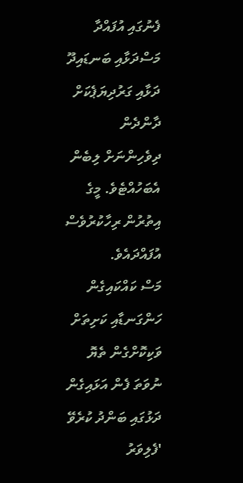ފެނުގައި އުފައްދާ މަސްދަޅާއި ބަނޑައިދޫ ދަޅާއި ގަރުދިޔަޕެކަށް ދާންދެން ދިވެހިންނަށް ލިބެން އެބަހުއްޓެވެ. މީގެ އިތުރުން ރިހާކުރުވެސް އުފައްދައެވެ.
މަސް ކައްކައިގެން ހަންގަނޑާއި ކަށިތަށް ވަކިކޮށްގެން ތެޔޮ ނުވަތަ ފެން އަޅައިގެން ދަޅުގައި ބަންދު ކުރެވޭ 'ފެލިވަރު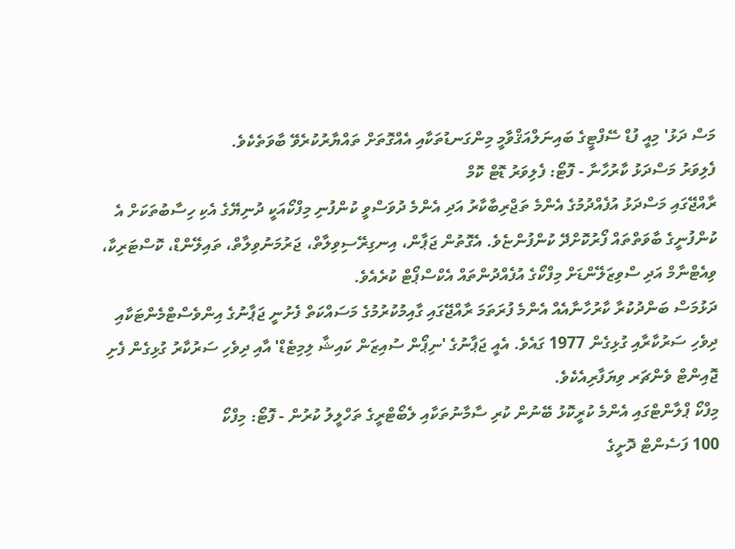މަސް ދަޅު' މިއީ ފުޑް ސޭފްޓީގެ ބައިނަލްއަޤްވާމީ މިންގަނޑުތަކާއި އެއްގޮތަށް ތައްޔާރުކުރެވޭ ބާވަތެކެވެ.
ފެލިވަރު މަސްދަޅު ކާރުހާނާ - ފޮޓޯ: ފެލިވަރު ޑޮޓް ކޮމް
ރާއްޖޭގައި މަސްދަޅު އުފެއްދުމުގެ އެންމެ ތަޖްރިބާކާރު އަދި އެންމެ ދުވަސްވީ ކުންފުނި މިފްކޯއަކީ ދުނިޔޭގެ އެކި ހިސާބުތަކަށް އެ ކުންފުނީގެ ބާވަތްތައް ފޯރުކޮށްދޭ ކުންފުންޏެވެ. އެގޮތުން ޖަޕާން، އިނގިރޭސިވިލާތް، ޖަރުމަނުވިލާތް، ތައިލޭންޑް، ކޮސްޓަރިކާ، ވިއެޓްނާމް އަދި ސްވިޒަލޭންޑަށް މިފްކޯގެ އުފެއްދުންތައް އެކްސްޕޯޓް ކުރެއެވެ.
ދަޅުމަސް ބަންދުކުރާ ކާރުހާނާއެއް އެންމެ ފުރަތަމަ ރާއްޖޭގައި ގާއިމުކުރުމުގެ މަސައްކަތް ފެށުނީ ޖަޕާނުގެ އިންވެސްޓްމެންޓަކާއި ދިވެހި ސަރުކާރާއި ގުޅިގެން 1977 ގައެވެ. އެއީ ޖަޕާނުގެ 'ނިޕޯން ސުއިޒަން ކައިޝާ ލިމިޓެޑް' އާއި ދިވެހި ސަރުކާރު ގުޅިގެން ފެށި ޖޮއިންޓް ވެންޗަރ ވިޔަފާރިއެކެވެ.
މިފްކޯ ޕްލާންޓްގައި އެންމެ ކުރީކޮޅު ބޭނުން ކުރި ސާމާނުތަކާއި ލެބޯޓްރީގެ ތަހްލީލު ކުރުން - ފޮޓޯ: މިފްކޯ
100 ފަސެންޓް ދޮށީގެ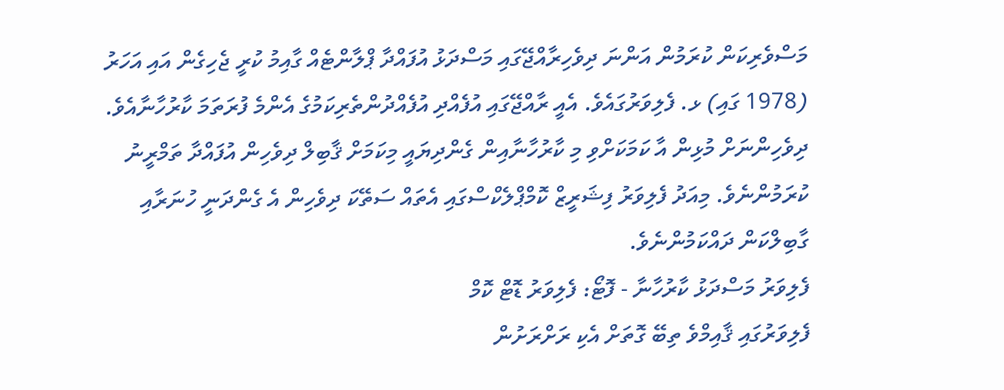މަސްވެރިކަން ކުރަމުން އަންނަ ދިވެހިރާއްޖޭގައި މަސްދަޅު އުފައްދާ ޕްލާންޓެއް ގާއިމު ކުރީ ޖެހިގެން އައި އަހަރު (1978 ގައި) ޅ. ފެލިވަރުގައެވެ. އެއީ ރާއްޖޭގައި އުފެއްދި އުފެއްދުންތެރިކަމުގެ އެންމެ ފުރަތަމަ ކާރުހާނާއެވެ. ދިވެހިންނަށް މުޅިން އާ ކަމަކަށްވި މި ކާރުހާނާއިން ގެންދިޔައީ މިކަމަށް ޤާބިލް ދިވެހިން އުފައްދާ ތަމްރީނު ކުރަމުންނެވެ. މިއަދު ފެލިވަރު ފިޝަރީޒް ކޮމްޕްލެކްސްގައި އެތައް ސަތޭކަ ދިވެހިން އެ ގެންދަނީ ހުނަރާއި ގާބިލްކަން ދައްކަމުންނެވެ.
ފެލިވަރު މަސްދަޅު ކާރުހާނާ - ފޮޓޯ: ފެލިވަރު ޑޮޓް ކޮމް
ފެލިވަރުގައި ޤާއިމްވެ ތިބޭ ގޮތަށް އެކި ރަށްރަށުން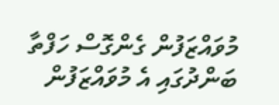މުވައްޒަފުން ގެންގޮސް ހަފްތާ ބަންދުގައި އެ މުވައްޒަފުން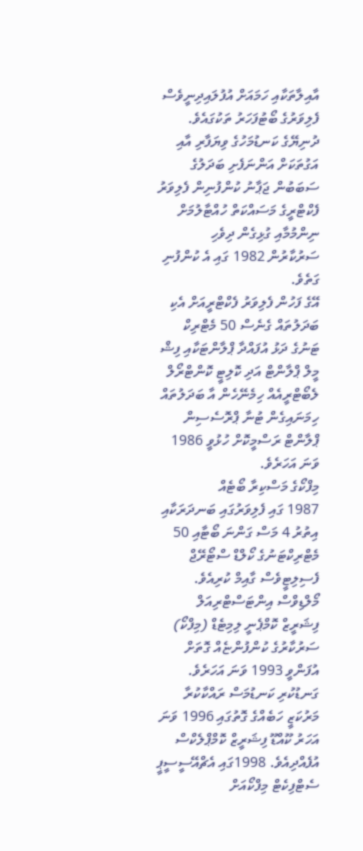އާއިލާތަކާއި ހަމައަށް އުފުލައިދިނީވެސް ފެލިވަރުގެ ބޯޓުފަހަރު ތަކުގައެވެ.
ދުނިޔޭގެ ކަނޑުމަހުގެ ވިޔަފާރި އާއި އަގުތަކަށް އަންނަފެށި ބަދަލުގެ ސަބަބުން ޖަޕާނު ކުންފުނިން ފެލިވަރު ފެކްޓްރީގެ މަސައްކަތް ހުއްޓާލުމަށް ނިންމުމާއި ގުޅިގެން ދިވެހި ސަރުކާރުން 1982 ގައި އެ ކުންފުނި ގަތެވެ.
އޭގެ ފަހުން ފެލިވަރު ފެކްޓްރީއަށް އެކި ބަދަލުތައް ގެނެސް 50 މެޓްރިކް ޓަނުގެ ދަޅު އުފައްދާ ޕްލާންޓަކާއި ފިޝް މީލް ޕްލާންޓް އަދި ކޮލިޓީ ކޮންޓްރޯލް ލެބޯޓްރީއެއް ހިމެނޭހެން އާ ބަދަލުތައް ހިމަނައިގެން ޓުނާ ޕްރޮސެސިން ޕްލާންޓް ރަސްމީކޮށް ހުޅުވީ 1986 ވަނަ އަހަރެވެ.
މިފްކޯގެ މަސްކިރާ ބޯޓެއް
1987 ގައި ފެލިވަރުގައި ބަނދަރަކާއި އިތުރު 4 މަސް ގަންނަ ބޯޓާއި 50 މެޓްރިކްޓަނުގެ ކޯލްޑް ސްޓޯރޭޖް ފެސިލިޓީވެސް ގާއިމް ކުރިއެވެ. މޯލްޑިވްސް އިންޓަސްޓްރިއަލް ފިޝަރީޒް ކޮމްޕެނީ ލިމިޓެޑް (މިފްކޯ) ސަރުކާރުގެ ކުންފުންޏެއް ގޮތަށް އުފަންވީ 1993 ވަނަ އަހަރެވެ.
ގަނޑުކުރި ކަނޑުމަސް ރައްކާކުރާ މަރުކަޒީ ހަބެއްގެ ގޮތުގައި 1996 ވަނަ އަހަރު ކޫއްޑޫ ފިޝަރީޒް ކޮމްޕްލެކްސް އުފެއްދިއެވެ. 1998ގައި އެޗްއޭސީސީޕީ ސެޓްފިކެޓް މިފްކޯއަށް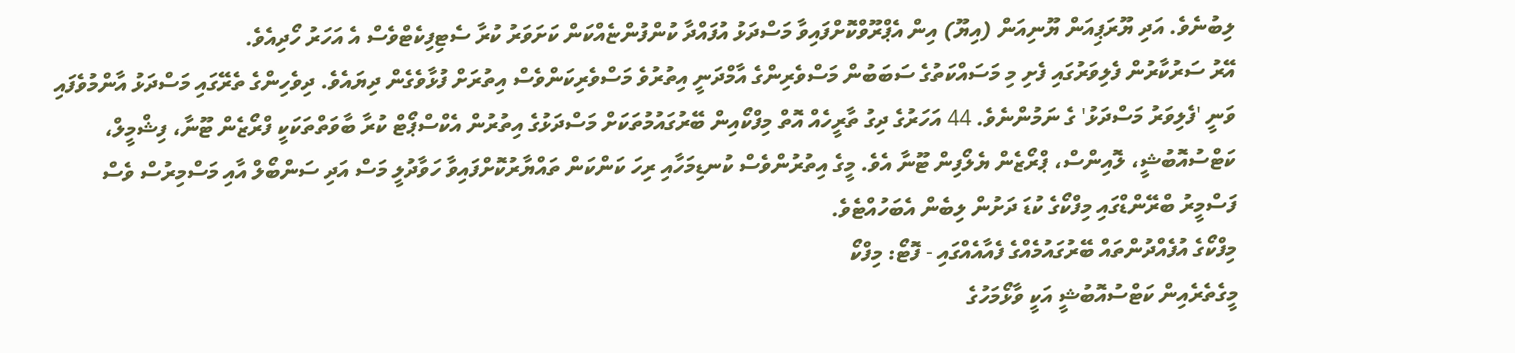ލިބުނެވެ. އަދި ޔޫރަޕިއަން ޔޫނިއަން (އިޔޫ) އިން އެޕްރޫވްކޮށްފައިވާ މަސްދަޅު އުފައްދާ ކުންފުންޏެއްކަން ކަށަވަރު ކުރާ ސެޓިފިކެޓްވެސް އެ އަހަރު ހޯދިއެވެ.
އޭރު ސަރުކާރުން ފެލިވަރުގައި ފެށި މި މަސައްކަތުގެ ސަބަބުން މަސްވެރިންގެ އާމްދަނީ އިތުރުވެ މަސްވެރިކަންވެސް އިތުރަށް ފުޅާވެގެން ދިޔައެވެ. ދިވެހިންގެ ތެރޭގައި މަސްދަޅު އާންމުވެފައި ވަނީ 'ފެލިވަރު މަސްދަޅު' ގެ ނަމުންނެވެ. 44 އަހަރުގެ ދިގު ތާރީހެއް އޮތް މިފްކޯއިން ބޭރުގައުމުތަކަށް މަސްދަޅުގެ އިތުރުން އެކްސްޕޯޓް ކުރާ ބާވަތްތަކަކީ ފްރޯޒެން ޓޫނާ، ފިޝްމީލް، ކަޓްސުއޮބުޝީ، ލޮއިންސް، ޕްރޯޒެން ޔެލޯފިން ޓޫނާ އެވެ. މީގެ އިތުރުންވެސް ކުނޑިމަހާއި ރިހަ ކަންކަން ތައްޔާރުކޮށްފައިވާ ހަވާދުލީ މަސް އަދި ސަންބޯލް އާއި މަސްމިރުސް ވެސް ފަސްމީރު ބްރޭންޑްގައި މިފްކޯގެ ކުޑަ ދަށުން ލިބެން އެބަހުއްޓެވެ.
މިފްކޯގެ އުފެއްދުންތައް ބޭރުގައުމެއްގެ ފެއާއެއްގައި - ފޮޓޯ: މިފްކޯ
މީގެތެރެއިން ކަޓްސުއޮބުޝީ އަކީ ވާޅޯމަހުގެ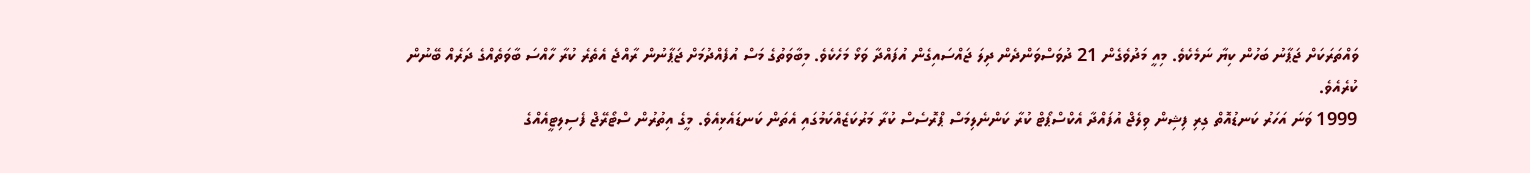ވައްތަރަކަށް ޖަޕާނު ބަހުން ކިޔާ ނަމެކެވެ. މިއީ މަދުވެގެން 21 ދުވަސްވަންދެން ދިލަ ޖައްސައިގެން އުފައްދާ ވަޅޯ މަހެކެވެ. މިބާވަތުގެ މަސް އުފެއްދުމަށް ޖަޕާނުން ރާއްޖެ އެތެރެ ކުރާ ހާއްސަ ބާވަތެއްގެ ދަރެއް ބޭނުން ކުރެއެވެ.
1999 ވަނަ އަހަރު ކަނޑުއޮތް ގިރި ފިޝިން ވިލެޖް އުފައްދާ އެކްސްޕޯޓް ކުރާ ކަންނެލިމަސް ޕްރޮސެސް ކުރާ މަރުކަޒެއްކަމުގައި އެތަން ކަނޑައެޅިއެވެ. މީގެ އިތުރުން ސްޓޯރޭޖް ފެސިލިޓީއެއްގެ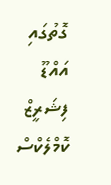ގޮތުގައި އައްޑޫ ފިޝަރީޒް ކޮމްލެކްސް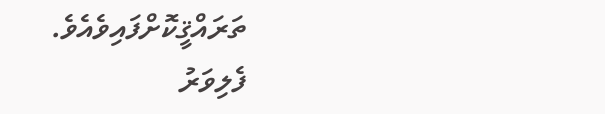ތަރައްޤީކޮށްފައިވެއެވެ.
ފެލިވަރު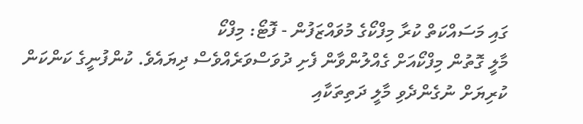ގައި މަސައްކަތް ކުރާ މިފްކޯގެ މުވައްޒަފުން - ފޮޓޯ: މިފްކޯ
މާލީ ގޮތުން މިފްކޯއަށް ގެއްލުންވާން ފެށި ދުވަސްވަރެއްވެސް ދިޔައެވެ. ކުންފުނީގެ ކަންކަން ކުރިޔަށް ނުގެންދެވި މާލީ ދަތިތަކާއި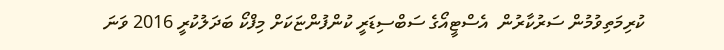ކުރިމަތިވުމުން ސަރުކާރުން  އެސްޓީއޯގެ ސަބްސިޑަރީ ކުންފުންޏަކަށް މިފްކޯ ބަދަލުކުރީ 2016 ވަނަ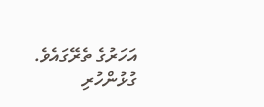އަހަރުގެ ތެރޭގައެވެ.
ގުޅުންހުރި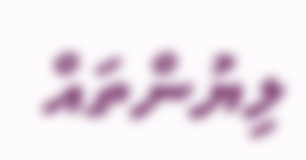ލިޔުންތައް